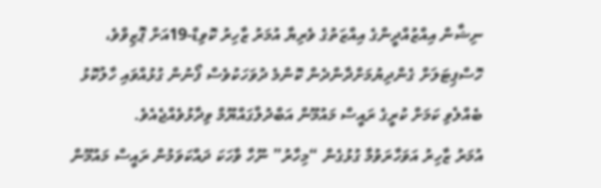ނިޝާން އިއްޒުއްދީންގެ އިއްޒަތުގެ ވެރިޔާ އުމަރު ޒާހިރު ކޮވިޑް-19އަށް ޕޮޒިވްވެ، ހޮސްޕިޓަލަށް ގެންދިޔުމަށްދާންދެން ކޮންމެ ދުވަހަކުވެސް ފޯނުން ގުޅުއްވައި ހާލުކޮޅު ބެއްލެވި ކަމަށް ކުރީގެ ރައީސް މައުމޫން އަބްދުލްގައްޔޫމް ވިދާޅުވެއްޖެއެވެ.
އުމަރު ޒާހިރު އަވަހާރަވުމާ ގުޅުގެން “މިހާރު” ނޫހާ ވާހަކަ ދައްކަވަމުން ރައީސް މައުމޫން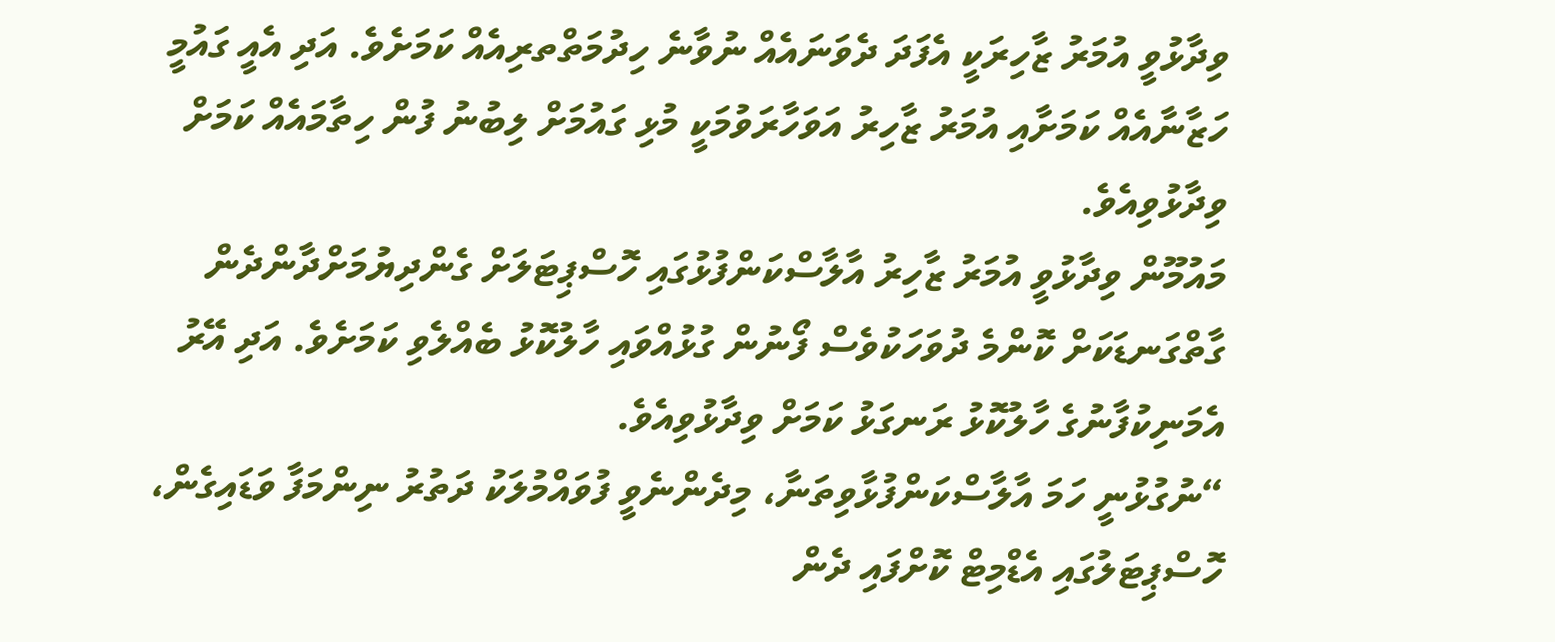ވިދާޅުވީ އުމަރު ޒާހިރަކީ އެފަދަ ދެވަނައެއް ނުވާނެ ހިދުމަތްތރިއެއް ކަމަށެވެ. އަދި އެއީ ގައުމީ ހަޒާނާއެއް ކަމަށާއި އުމަރު ޒާހިރު އަވަހާރަވުމަކީ މުޅި ގައުމަށް ލިބުނު ފުން ހިތާމައެއް ކަމަށް ވިދާޅުވިއެވެ.
މައުމޫން ވިދާޅުވީ އުމަރު ޒާހިރު އާލާސްކަންފުޅުގައި ހޮސްޕިޓަލަށް ގެންދިޔުމަށްދާންދެން ގާތްގަނޑަކަށް ކޮންމެ ދުވަހަކުވެސް ފޯނުން ގުޅުއްވައި ހާލުކޮޅު ބެއްލެވި ކަމަށެވެ. އަދި އޭރު އެމަނިކުފާނުގެ ހާލުކޮޅު ރަނގަޅު ކަމަށް ވިދާޅުވިއެވެ.
“ނުގުޅުނީ ހަމަ އާލާސްކަންފުޅާވިތަނާ، މިދެންނެވީ ފުވައްމުލަކު ދަތުރު ނިންމަފާ ވަޑައިގެން، ހޮސްޕިޓަލުގައި އެޑްމިޓް ކޮށްފައި ދެން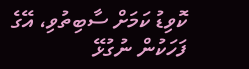ކޮވިޑު ކަމަށް ސާބިތުވި، އޭގެ ފަހަކުން ނުގުޅޭ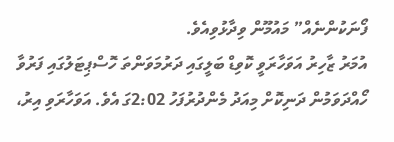ފޯނަކުންނެއް” މައުމޫން ވިދާޅުވިއެވެ.
އުމަރު ޒާހިރު އަވަހާރަވީ ކޮވިޑް ބަލީގައި ދަރުމަވަންތަ ހޮސްޕިޓަލުގައި ފަރުވާ ހޯއްދަވަމުން ދަނިކޮށް މިއަދު މެންދުރުފަހު 2:02ގަ އެވެ. އަވަހާރަވި އިރު،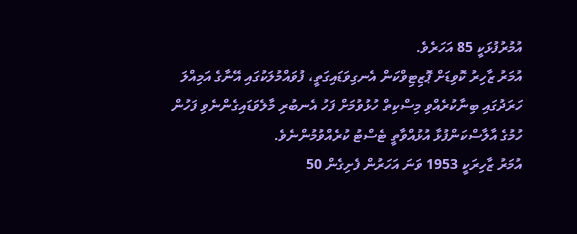އުމުރުފުޅަކީ 85 އަހަރެވެ.
އުމަރު ޒާހިރު ކޮވިޑަށް ޕޮޒިޓިވްކަން އެނގިވަޑައިގަތީ، ފުވައްމުލަކުގައި އޭނާގެ އަމިއްލަ ހަރަދުގައި ބިނާކުރެއްވި މިސްކިތް ހުޅުވުމަށް ފަހު އެނބުރި މާލެވަޑައިގެންނެވި ފަހުން ހުމުގެ އާލާސްކަންފުޅާ އުޅުއްވާތީ ޓެސްޓު ކުރެއްވުމުންނެވެ.
އުމަރު ޒާހިރަކީ 1953 ވަނަ އަހަރުން ފެށިގެން 50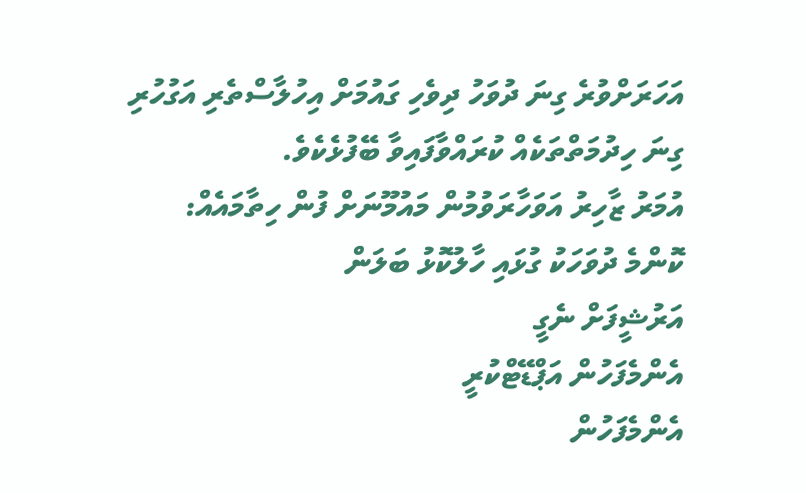އަހަރަށްވުރެ ގިނަ ދުވަހު ދިވެހި ގައުމަށް އިހުލާސްތެރި އަގުހުރި ގިނަ ހިދުމަތްތަކެއް ކުރައްވާފައިވާ ބޭފުޅެކެވެ.
އުމަރު ޒާހިރު އަވަހާރަވުމުން މައުމޫނަށް ފުން ހިތާމައެއް: ކޮންމެ ދުވަހަކު ގުޅައި ހާލުކޮޅު ބަލަން
އަރުޝީފަށް ނެގީ
އެންމެފަހުން އަޕްޑޭޓްކުރީ
އެންމެފަހުން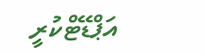އަޕްޑޭޓްކުރީ